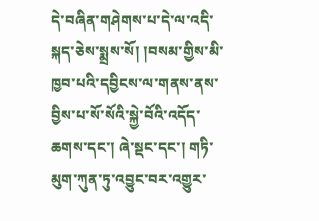དེ་བཞིན་གཤེགས་པ་དེ་ལ་འདི་སྐད་ཅེས་སྨྲས་སོ། །བསམ་གྱིས་མི་ཁྱབ་པའི་དབྱིངས་ལ་གནས་ནས་བྱིས་པ་སོ་སོའི་སྐྱེ་བོའི་འདོད་ཆགས་དང་། ཞེ་སྡང་དང་། གཏི་མུག་ཀུན་ཏུ་འབྱུང་བར་འགྱུར་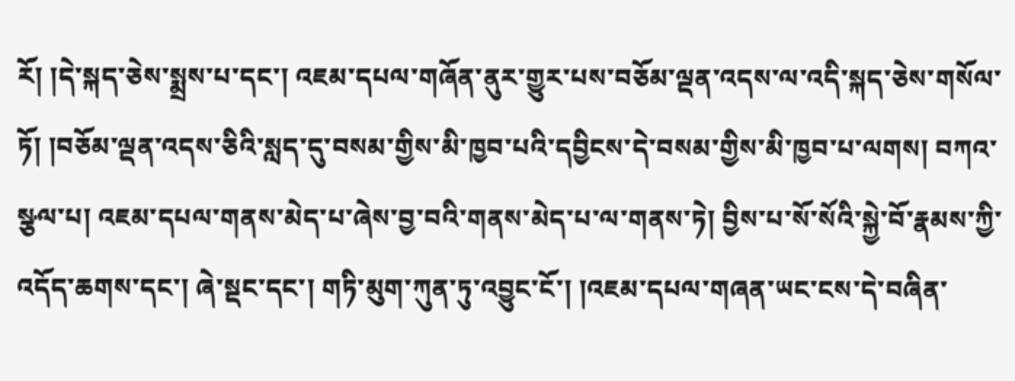རོ། །དེ་སྐད་ཅེས་སྨྲས་པ་དང་། འཇམ་དཔལ་གཞོན་ནུར་གྱུར་པས་བཅོམ་ལྡན་འདས་ལ་འདི་སྐད་ཅེས་གསོལ་ཏོ། །བཅོམ་ལྡན་འདས་ཅིའི་སླད་དུ་བསམ་གྱིས་མི་ཁྱབ་པའི་དབྱིངས་དེ་བསམ་གྱིས་མི་ཁྱབ་པ་ལགས། བཀའ་སྩལ་པ། འཇམ་དཔལ་གནས་མེད་པ་ཞེས་བྱ་བའི་གནས་མེད་པ་ལ་གནས་ཏེ། བྱིས་པ་སོ་སོའི་སྐྱེ་བོ་རྣམས་ཀྱི་འདོད་ཆགས་དང་། ཞེ་སྡང་དང་། གཏི་མུག་ཀུན་ཏུ་འབྱུང་ངོ་། །འཇམ་དཔལ་གཞན་ཡང་ངས་དེ་བཞིན་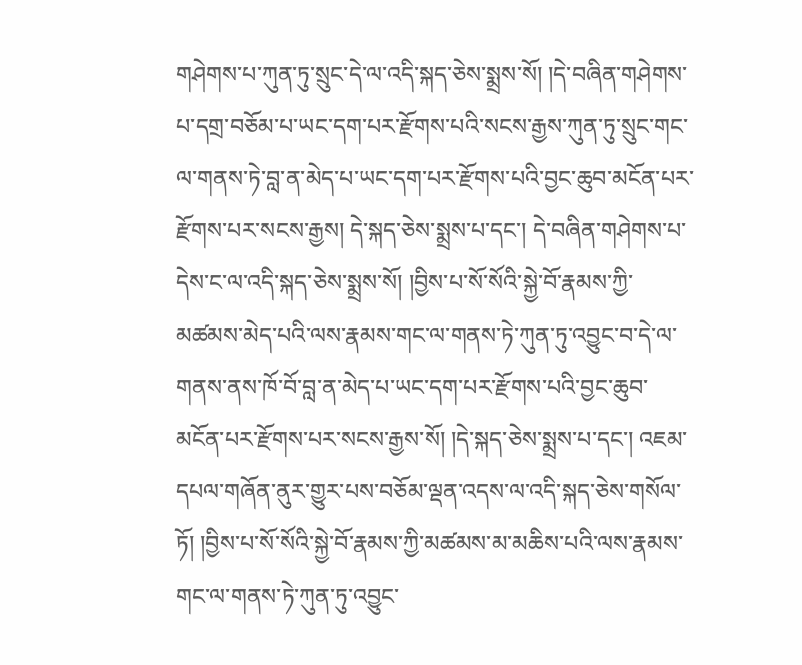གཤེགས་པ་ཀུན་ཏུ་སྲུང་དེ་ལ་འདི་སྐད་ཅེས་སྨྲས་སོ། །དེ་བཞིན་གཤེགས་པ་དགྲ་བཅོམ་པ་ཡང་དག་པར་རྫོགས་པའི་སངས་རྒྱས་ཀུན་ཏུ་སྲུང་གང་ལ་གནས་ཏེ་བླ་ན་མེད་པ་ཡང་དག་པར་རྫོགས་པའི་བྱང་ཆུབ་མངོན་པར་རྫོགས་པར་སངས་རྒྱས། དེ་སྐད་ཅེས་སྨྲས་པ་དང་། དེ་བཞིན་གཤེགས་པ་དེས་ང་ལ་འདི་སྐད་ཅེས་སྨྲས་སོ། །བྱིས་པ་སོ་སོའི་སྐྱེ་བོ་རྣམས་ཀྱི་མཚམས་མེད་པའི་ལས་རྣམས་གང་ལ་གནས་ཏེ་ཀུན་ཏུ་འབྱུང་བ་དེ་ལ་གནས་ནས་ཁོ་བོ་བླ་ན་མེད་པ་ཡང་དག་པར་རྫོགས་པའི་བྱང་ཆུབ་མངོན་པར་རྫོགས་པར་སངས་རྒྱས་སོ། །དེ་སྐད་ཅེས་སྨྲས་པ་དང་། འཇམ་དཔལ་གཞོན་ནུར་གྱུར་པས་བཅོམ་ལྡན་འདས་ལ་འདི་སྐད་ཅེས་གསོལ་ཏོ། །བྱིས་པ་སོ་སོའི་སྐྱེ་བོ་རྣམས་ཀྱི་མཚམས་མ་མཆིས་པའི་ལས་རྣམས་གང་ལ་གནས་ཏེ་ཀུན་ཏུ་འབྱུང་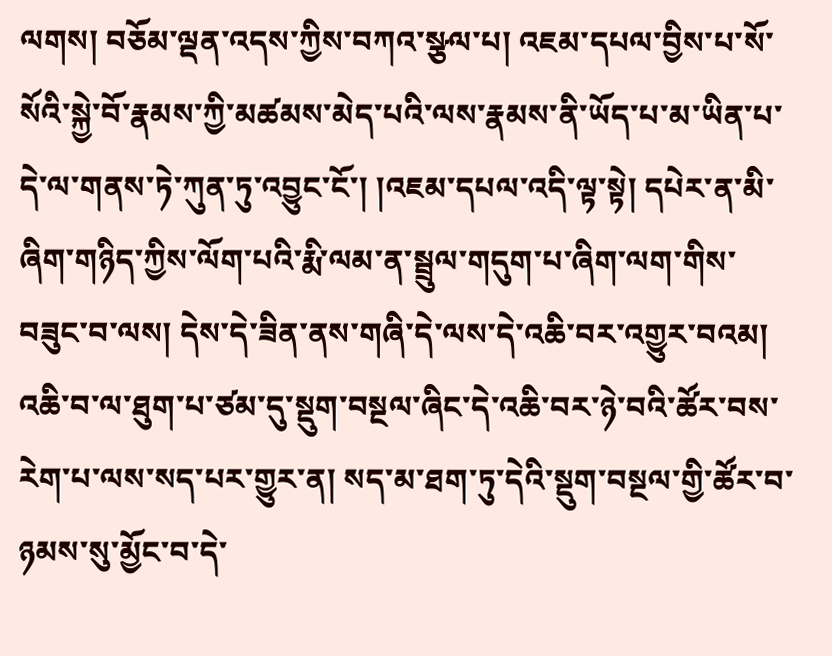ལགས། བཅོམ་ལྡན་འདས་ཀྱིས་བཀའ་སྩལ་པ། འཇམ་དཔལ་བྱིས་པ་སོ་སོའི་སྐྱེ་བོ་རྣམས་ཀྱི་མཚམས་མེད་པའི་ལས་རྣམས་ནི་ཡོད་པ་མ་ཡིན་པ་དེ་ལ་གནས་ཏེ་ཀུན་ཏུ་འབྱུང་ངོ་། །འཇམ་དཔལ་འདི་ལྟ་སྟེ། དཔེར་ན་མི་ཞིག་གཉིད་ཀྱིས་ལོག་པའི་རྨི་ལམ་ན་སྦྲུལ་གདུག་པ་ཞིག་ལག་གིས་བཟུང་བ་ལས། དེས་དེ་ཟིན་ནས་གཞི་དེ་ལས་དེ་འཆི་བར་འགྱུར་བའམ། འཆི་བ་ལ་ཐུག་པ་ཙམ་དུ་སྡུག་བསྔལ་ཞིང་དེ་འཆི་བར་ཉེ་བའི་ཚོར་བས་རེག་པ་ལས་སད་པར་གྱུར་ན། སད་མ་ཐག་ཏུ་དེའི་སྡུག་བསྔལ་གྱི་ཚོར་བ་ཉམས་སུ་མྱོང་བ་དེ་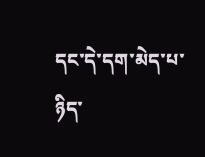དང་དེ་དག་མེད་པ་ཉིད་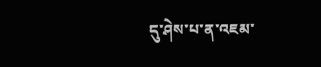དུ་ཤེས་པ་ན་འཇམ་